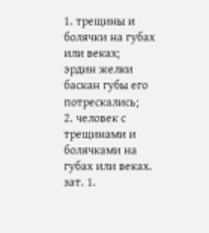1. трещины и болячки на губах или веках;
эрдин желки баскан губы его потрескались;
2. человек с трещинами и болячками на губах или веках.
зат. 1.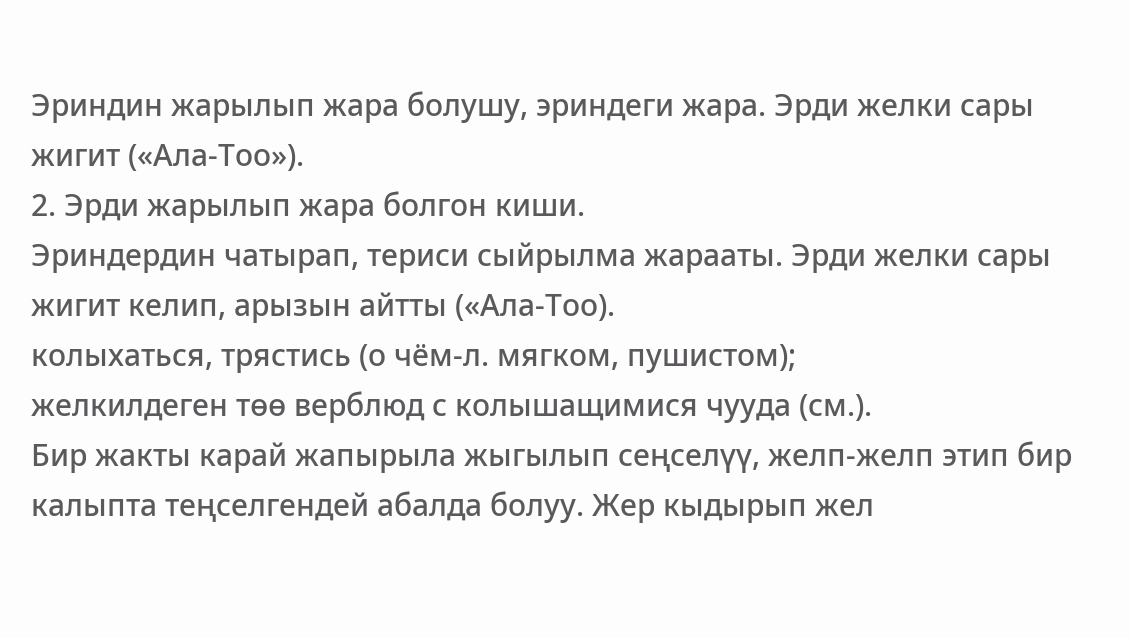Эриндин жарылып жара болушу, эриндеги жара. Эрди желки сары жигит («Ала-Тоо»).
2. Эрди жарылып жара болгон киши.
Эриндердин чатырап, териси сыйрылма жарааты. Эрди желки сары жигит келип, арызын айтты («Ала-Тоо).
колыхаться, трястись (о чём-л. мягком, пушистом);
желкилдеген төө верблюд с колышащимися чууда (см.).
Бир жакты карай жапырыла жыгылып сеңселүү, желп-желп этип бир калыпта теңселгендей абалда болуу. Жер кыдырып жел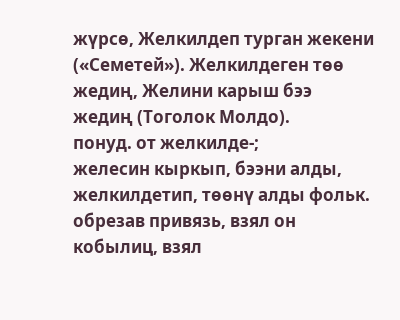жүрсө, Желкилдеп турган жекени («Семетей»). Желкилдеген төө жедиң, Желини карыш бээ жедиң (Тоголок Молдо).
понуд. от желкилде-;
желесин кыркып, бээни алды, желкилдетип, төөнү алды фольк. обрезав привязь, взял он кобылиц, взял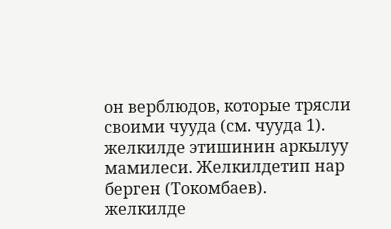он верблюдов, которые трясли своими чууда (см. чууда 1).
желкилде этишинин аркылуу мамилеси. Желкилдетип нар берген (Токомбаев).
желкилде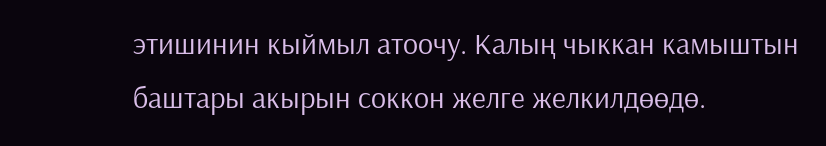этишинин кыймыл атоочу. Калың чыккан камыштын баштары акырын соккон желге желкилдөөдө.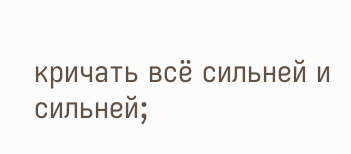кричать всё сильней и сильней;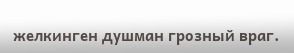желкинген душман грозный враг.